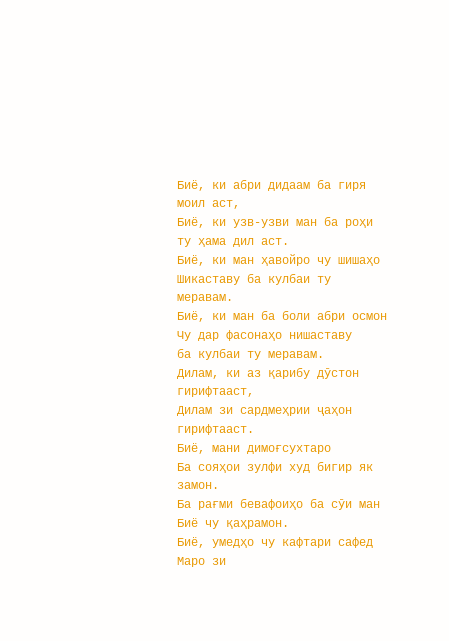Биё, ки абри дидаам ба гиря моил аст,
Биё, ки узв-узви ман ба роҳи ту ҳама дил аст.
Биё, ки ман ҳавойро чу шишаҳо
Шикаставу ба кулбаи ту меравам.
Биё, ки ман ба боли абри осмон
Чу дар фасонаҳо нишаставу
ба кулбаи ту меравам.
Дилам, ки аз қарибу дӯстон гирифтааст,
Дилам зи сардмеҳрии ҷаҳон гирифтааст.
Биё, мани димоғсухтаро
Ба сояҳои зулфи худ бигир як замон.
Ба рағми бевафоиҳо ба сӯи ман
Биё чу қаҳрамон.
Биё, умедҳо чу кафтари сафед
Маро зи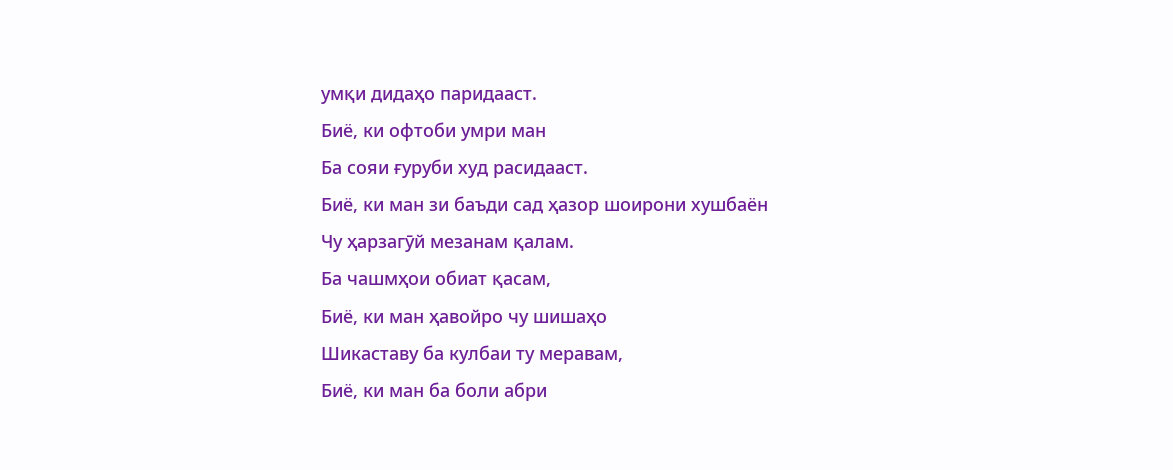умқи дидаҳо паридааст.
Биё, ки офтоби умри ман
Ба сояи ғуруби худ расидааст.
Биё, ки ман зи баъди сад ҳазор шоирони хушбаён
Чу ҳарзагӯй мезанам қалам.
Ба чашмҳои обиат қасам,
Биё, ки ман ҳавойро чу шишаҳо
Шикаставу ба кулбаи ту меравам,
Биё, ки ман ба боли абри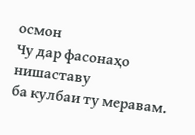осмон
Чу дар фасонаҳо нишаставу
ба кулбаи ту меравам.